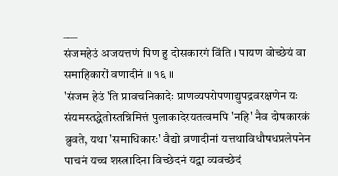___
संजमहेउं अजयत्तणं पिण हु दोसकारगं विंति । पायण वोच्छेयं वा समाहिकारों वणादीनं ॥ १६ ॥
'संजम हेउं 'ति प्रावचनिकादेः प्राणव्यपरोपणाद्युपद्रवरक्षणेन यः संयमस्तद्धेतोस्तन्निमित्तं पुलाकादेरयतत्वमपि 'नहि' नैव दोषकारकं ब्रुवते, यथा 'समाधिकारः' वैद्यो व्रणादीनां यत्तथाविधौषधप्रलेपनेन पाचनं यच्च शस्त्रादिना विच्छेदनं यद्वा व्यवच्छेदं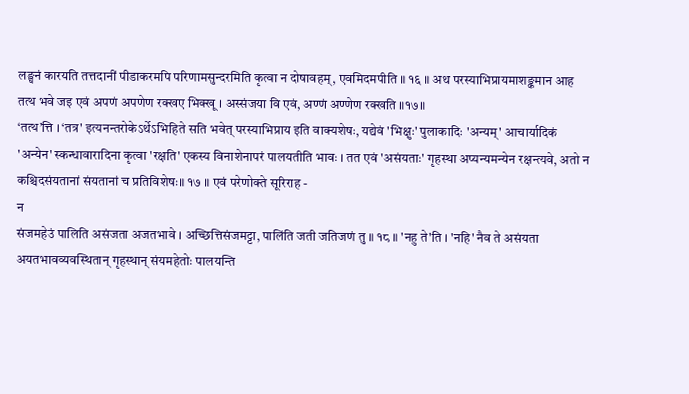लङ्घनं कारयति तत्तदानीं पीडाकरमपि परिणामसुन्दरमिति कृत्वा न दोषावहम्, एवमिदमपीति ॥ १६ ॥ अथ परस्याभिप्रायमाशङ्कमान आह
तत्थ भवे जइ एवं अपणं अपणेण रक्खए भिक्खू । अस्संजया वि एवं, अण्णं अण्णेण रक्खति ॥१७॥
‘तत्थ’त्ति । ‘तत्र' इत्यनन्तरोकेऽर्थेऽभिहिते सति भवेत् परस्याभिप्राय इति वाक्यशेषः, यद्येवं 'भिक्षुः' पुलाकादिः 'अन्यम्' आचार्यादिकं 'अन्येन' स्कन्धावारादिना कृत्वा 'रक्षति' एकस्य विनाशेनापरं पालयतीति भावः । तत एवं 'असंयताः' गृहस्था अप्यन्यमन्येन रक्षन्त्यवे, अतो न कश्चिदसंयतानां संयतानां च प्रतिविशेषः॥ १७ ॥ एवं परेणोक्ते सूरिराह -
न
संजमहेउं पालिति असंजता अजतभावे । अच्छित्तिसंजमट्टा, पालिंति जती जतिजणं तु ॥ १८ ॥ 'नहु ते'ति । 'नहि' नैव ते असंयता अयतभावव्यवस्थितान् गृहस्थान् संयमहेतोः पालयन्ति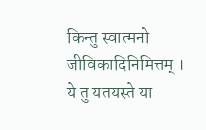किन्तु स्वात्मनो जीविकादिनिमित्तम् । ये तु यतयस्ते या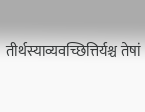तीर्थस्याव्यवच्छित्तिर्यश्च तेषां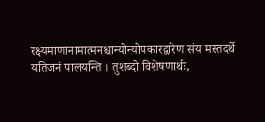रक्ष्यमाणानामात्मनश्चान्योन्योपकारद्वारेण संय मस्तदर्थे यतिजनं पालयन्ति । तुशब्दो विशेषणार्थः,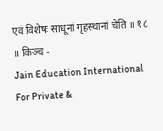एवं विशेषः साधूनां गृहस्थानां चेति ॥ १८ ॥ किञ्च -
Jain Education International
For Private &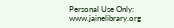Personal Use Only:
www.jainelibrary.org